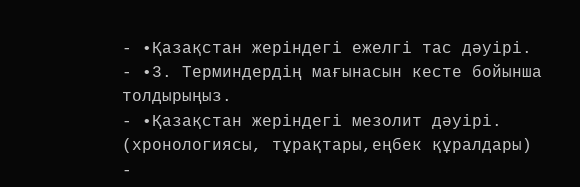- •Қазақстан жеріндегі ежелгі тас дәуірі.
- •3. Терминдердің мағынасын кесте бойынша толдырыңыз.
- •Қазақстан жеріндегі мезолит дәуірі. (хронологиясы, тұрақтары,еңбек құралдары)
-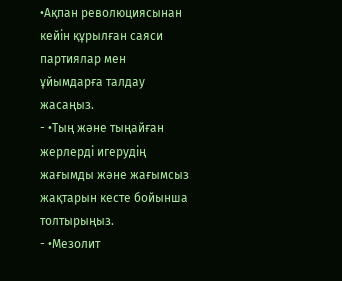•Ақпан революциясынан кейін құрылған саяси партиялар мен ұйымдарға талдау жасаңыз.
- •Тың және тыңайған жерлерді игерудің жағымды және жағымсыз жақтарын кесте бойынша толтырыңыз.
- •Мезолит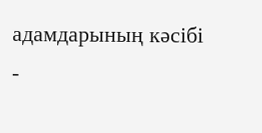адамдарының кәсібі
-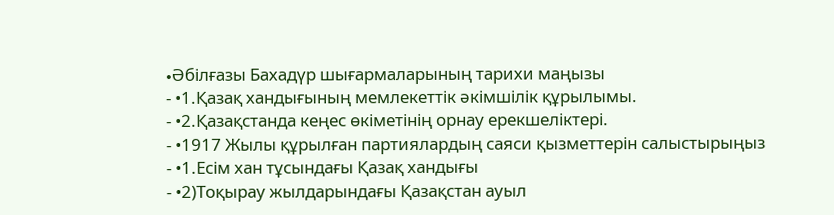•Əбілғазы Бахадүр шығармаларының тарихи маңызы
- •1.Қазақ хандығының мемлекеттік əкімшілік құрылымы.
- •2.Қазақстанда кеңес өкіметінің орнау ерекшеліктері.
- •1917 Жылы құрылған партиялардың саяси қызметтерін салыстырыңыз
- •1.Есім хан тұсындағы Қазақ хандығы
- •2)Тоқырау жылдарындағы Қазақстан ауыл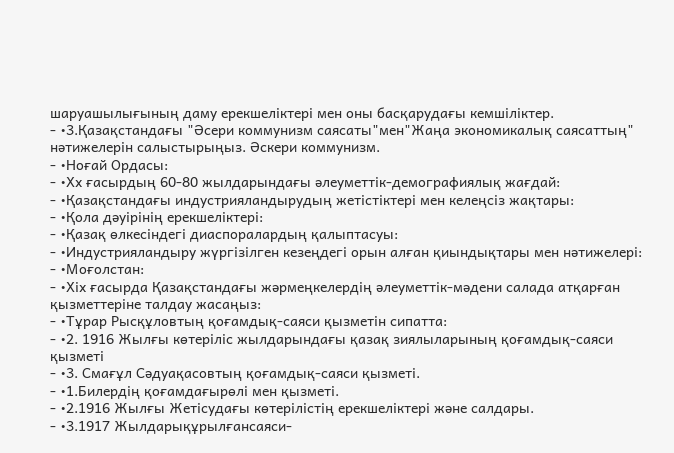шаруашылығының даму ерекшеліктері мен оны басқарудағы кемшіліктер.
- •3.Қазақстандағы "Әсери коммунизм саясаты"мен"Жаңа экономикалық саясаттың" нәтижелерін салыстырыңыз. Әскери коммунизм.
- •Ноғай Ордасы:
- •Хх ғасырдың 60-80 жылдарындағы әлеуметтік-демографиялық жағдай:
- •Қазақстандағы индустрияландырудың жетістіктері мен келеңсіз жақтары:
- •Қола дәуірінің ерекшеліктері:
- •Қазақ өлкесіндегі диаспоралардың қалыптасуы:
- •Индустрияландыру жүргізілген кезеңдегі орын алған қиындықтары мен нәтижелері:
- •Моғолстан:
- •Хіх ғасырда Қазақстандағы жәрмеңкелердің әлеуметтік-мәдени салада атқарған қызметтеріне талдау жасаңыз:
- •Тұрар Рысқұловтың қоғамдық-саяси қызметін сипатта:
- •2. 1916 Жылғы көтеріліс жылдарындағы қазақ зиялыларының қоғамдық-саяси қызметі
- •3. Смағұл Сәдуақасовтың қоғамдық-саяси қызметі.
- •1.Билердің қоғамдағырөлі мен қызметі.
- •2.1916 Жылғы Жетісудағы көтерілістің ерекшеліктері және салдары.
- •3.1917 Жылдарықұрылғансаяси-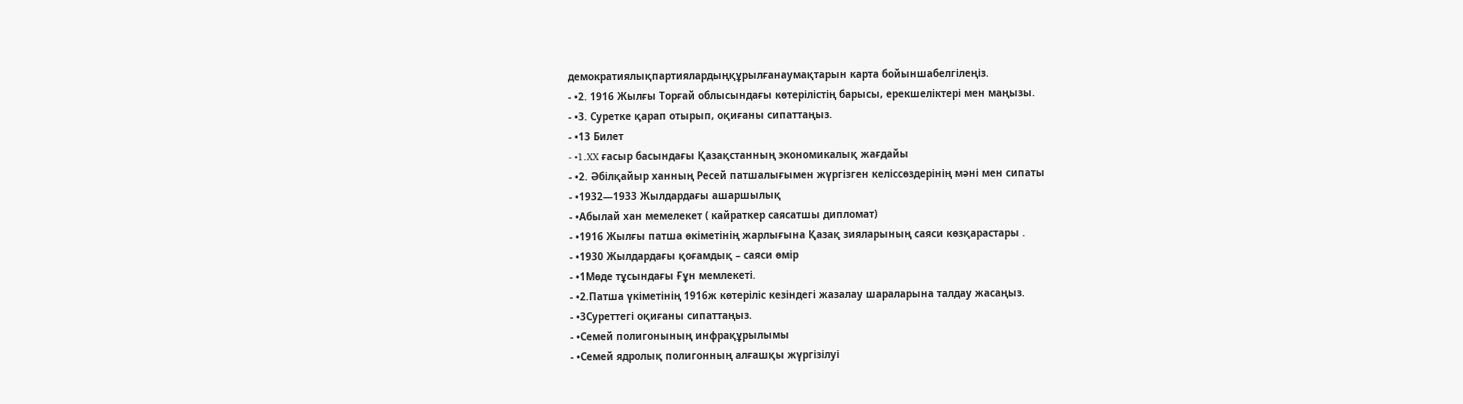демократиялықпартиялардыңқұрылғанаумақтарын карта бойыншабелгілеңіз.
- •2. 1916 Жылғы Торғай облысындағы көтерілістің барысы, ерекшеліктері мен маңызы.
- •3. Суретке қарап отырып, оқиғаны сипаттаңыз.
- •13 Билет
- •1.XX ғасыр басындағы Қазақстанның экономикалық жағдайы
- •2. Әбілқайыр ханның Ресей патшалығымен жүргізген келіссөздерінің мәні мен сипаты
- •1932—1933 Жылдардағы ашаршылық
- •Абылай хан мемелекет ( кайраткер саясатшы дипломат)
- •1916 Жылғы патша өкіметінің жарлығына Қазақ зияларының саяси көзқарастары .
- •1930 Жылдардағы қоғамдық – саяси өмір
- •1Мөде тұсындағы Ғұн мемлекеті.
- •2.Патша үкіметінің 1916ж көтеріліс кезіндегі жазалау шараларына талдау жасаңыз.
- •3Суреттегі оқиғаны сипаттаңыз.
- •Семей полигонының инфрақұрылымы
- •Семей ядролық полигонның алғашқы жүргізілуі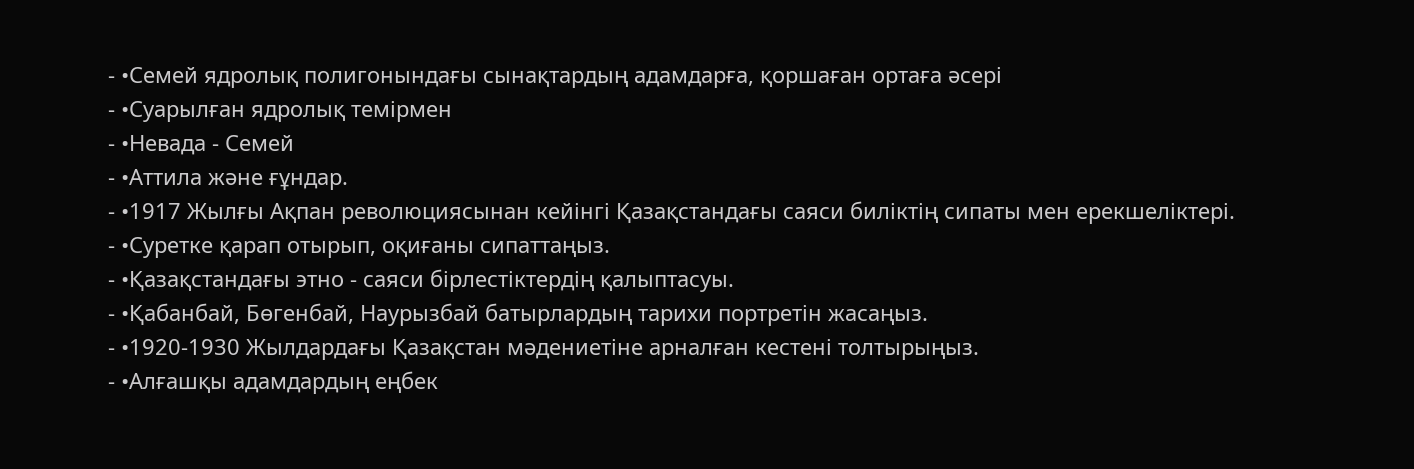- •Семей ядролық полигонындағы сынақтардың адамдарға, қоршаған ортаға әсері
- •Суарылған ядролық темірмен
- •Невада - Семей
- •Аттила және ғұндар.
- •1917 Жылғы Ақпан революциясынан кейінгі Қазақстандағы саяси биліктің сипаты мен ерекшеліктері.
- •Суретке қарап отырып, оқиғаны сипаттаңыз.
- •Қазақстандағы этно - саяси бірлестіктердің қалыптасуы.
- •Қабанбай, Бөгенбай, Наурызбай батырлардың тарихи портретін жасаңыз.
- •1920-1930 Жылдардағы Қазақстан мәдениетіне арналған кестені толтырыңыз.
- •Алғашқы адамдардың еңбек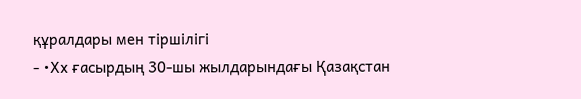құралдары мен тіршілігі
- •Хх ғасырдың 30-шы жылдарындағы Қазақстан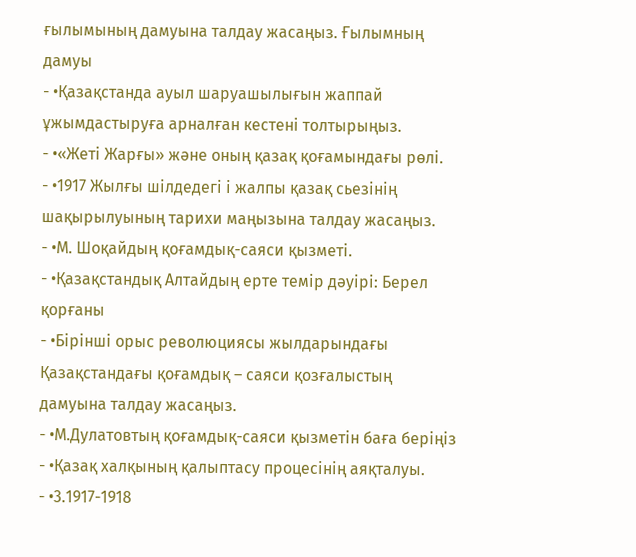ғылымының дамуына талдау жасаңыз. Ғылымның дамуы
- •Қазақстанда ауыл шаруашылығын жаппай ұжымдастыруға арналған кестені толтырыңыз.
- •«Жеті Жарғы» және оның қазақ қоғамындағы рөлі.
- •1917 Жылғы шілдедегі і жалпы қазақ сьезінің шақырылуының тарихи маңызына талдау жасаңыз.
- •М. Шоқайдың қоғамдық-саяси қызметі.
- •Қазақстандық Алтайдың ерте темір дәуірі: Берел қорғаны
- •Бірінші орыс революциясы жылдарындағы Қазақстандағы қоғамдық – саяси қозғалыстың дамуына талдау жасаңыз.
- •М.Дулатовтың қоғамдық-саяси қызметін баға беріңіз
- •Қазақ халқының қалыптасу процесінің аяқталуы.
- •3.1917-1918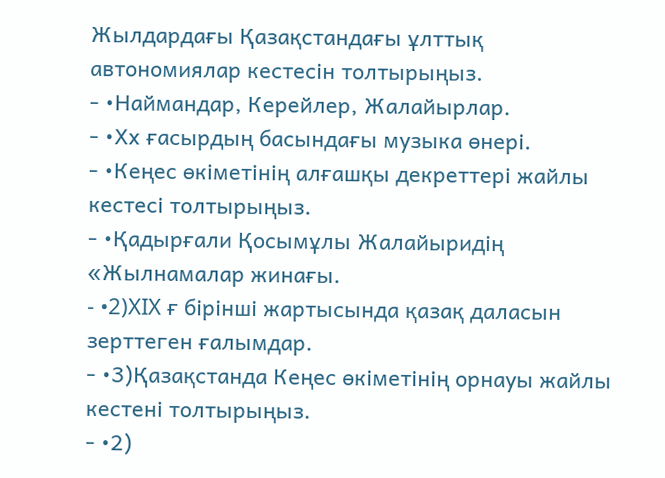Жылдардағы Қазақстандағы ұлттық автономиялар кестесін толтырыңыз.
- •Наймандар, Керейлер, Жалайырлар.
- •Хх ғасырдың басындағы музыка өнері.
- •Кеңес өкіметінің алғашқы декреттері жайлы кестесі толтырыңыз.
- •Қадырғали Қосымұлы Жалайыридің «Жылнамалар жинағы.
- •2)XIX ғ бірінші жартысында қазақ даласын зерттеген ғалымдар.
- •3)Қазақстанда Кеңес өкіметінің орнауы жайлы кестені толтырыңыз.
- •2)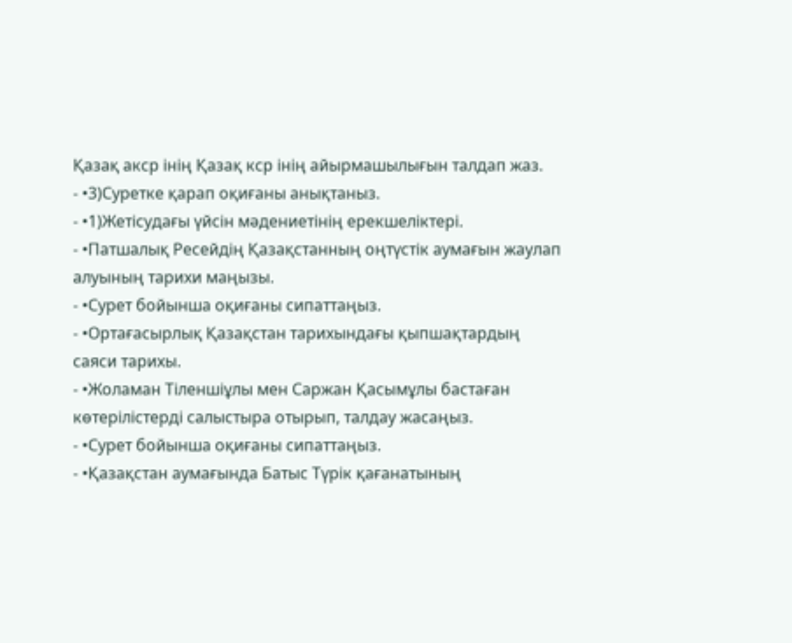Қазақ акср інің Қазақ кср інің айырмашылығын талдап жаз.
- •3)Суретке қарап оқиғаны анықтаныз.
- •1)Жетісудағы үйсін мәдениетінің ерекшеліктері.
- •Патшалық Ресейдің Қазақстанның оңтүстік аумағын жаулап алуының тарихи маңызы.
- •Сурет бойынша оқиғаны сипаттаңыз.
- •Ортағасырлық Қазақстан тарихындағы қыпшақтардың саяси тарихы.
- •Жоламан Тіленшіұлы мен Саржан Қасымұлы бастаған көтерілістерді салыстыра отырып, талдау жасаңыз.
- •Сурет бойынша оқиғаны сипаттаңыз.
- •Қазақстан аумағында Батыс Түрік қағанатының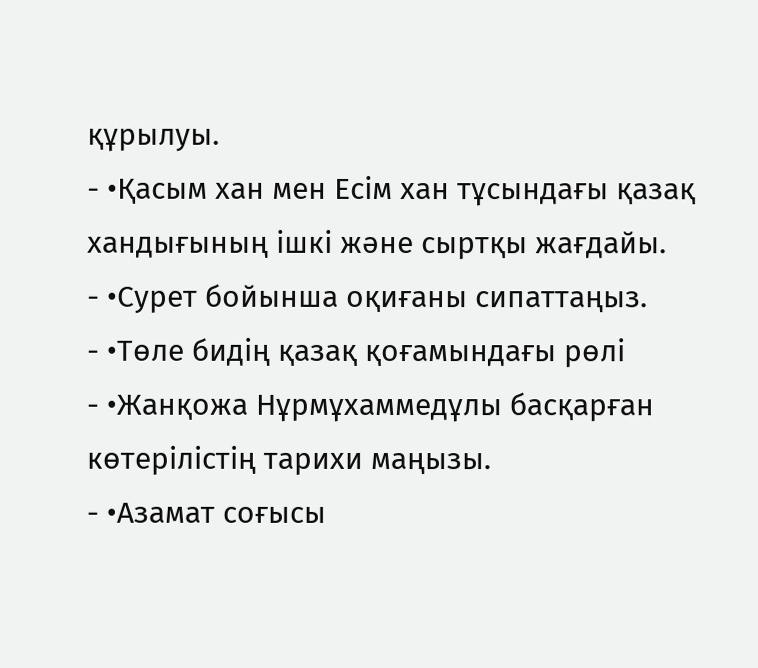құрылуы.
- •Қасым хан мен Есім хан тұсындағы қазақ хандығының ішкі және сыртқы жағдайы.
- •Сурет бойынша оқиғаны сипаттаңыз.
- •Төле бидің қазақ қоғамындағы рөлі
- •Жанқожа Нұрмұхаммедұлы басқарған көтерілістің тарихи маңызы.
- •Азамат соғысы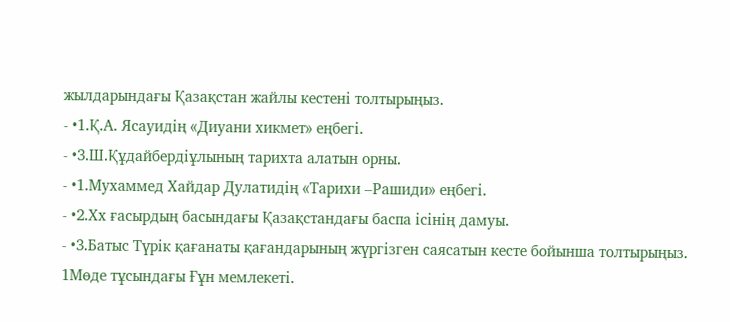жылдарындағы Қазақстан жайлы кестені толтырыңыз.
- •1.Қ.А. Ясауидің «Диуани хикмет» еңбегі.
- •3.Ш.Құдайбердіұлының тарихта алатын орны.
- •1.Мухаммед Хайдар Дулатидің «Тарихи –Рашиди» еңбегі.
- •2.Хх ғасырдың басындағы Қазақстандағы баспа ісінің дамуы.
- •3.Батыс Түрік қағанаты қағандарының жүргізген саясатын кесте бойынша толтырыңыз.
1Мөде тұсындағы Ғұн мемлекеті.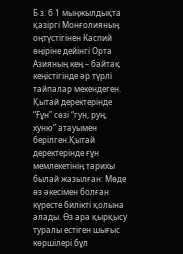Б з. б 1 мыңжылдықта қазіргі Монғолияның оңтүстігінен Каспий өңіріне дейінгі Орта Азияның кең – байтақ кеңістігінде әр түрлі тайпалар мекендеген. Қытай деректерінде “Ғұн” сөзі “гун, руң, хуню” атауымен берілген.Қытай деректерінде ғұн мемлекетінің тарихы былай жазылған: Мөде өз әкесімен болған күресте билікті қолына алады. Өз ара қырқысу туралы естіген шығыс көршілері бұл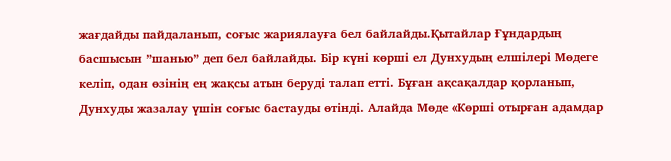жағдайды пайдаланып, соғыс жариялауға бел байлайды.Қытайлар Ғұндардың басшысын ”шанью” деп бел байлайды. Бір күні көрші ел Дунхудың елшілері Мөдеге келіп, одан өзінің ең жақсы атын беруді талап етті. Бұған ақсақалдар қорланып, Дунхуды жазалау үшін соғыс бастауды өтінді. Алайда Мөде «Көрші отырған адамдар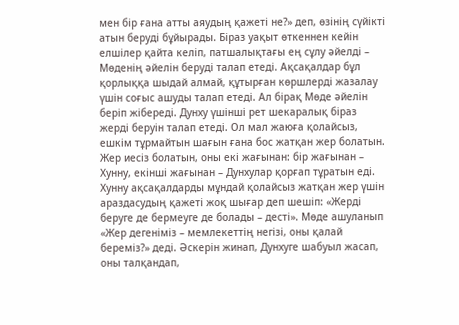мен бір ғана атты аяудың қажеті не?» деп, өзінің сүйікті атын беруді бұйырады. Біраз уақыт өткеннен кейін елшілер қайта келіп, патшалықтағы ең сұлу әйелді – Мөденің әйелін беруді талап етеді. Ақсақалдар бұл қорлыққа шыдай алмай, құтырған көршлерді жазалау үшін соғыс ашуды талап етеді. Ал бірақ Мөде әйелін беріп жібереді. Дунху үшінші рет шекаралық біраз жерді беруін талап етеді. Ол мал жаюға қолайсыз, ешкім тұрмайтын шағын ғана бос жатқан жер болатын. Жер иесіз болатын, оны екі жағынан: бір жағынан – Хунну, екінші жағынан – Дунхулар қорғап тұратын еді. Хунну ақсақалдарды мұндай қолайсыз жатқан жер үшін араздасудың қажеті жоқ шығар деп шешіп: «Жерді беруге де бермеуге де болады – десті». Мөде ашуланып «Жер дегеніміз – мемлекеттің негізі, оны қалай береміз?» деді. Әскерін жинап, Дунхуге шабуыл жасап, оны талқандап,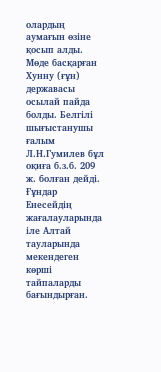олардың аумағын өзіне қосып алды. Мөде басқарған Хунну (ғұн) державасы осылай пайда болды. Белгілі шығыстанушы ғалым Л.Н.Гумилев бұл оқиға б.з.б. 209 ж. болған дейді.
Ғұндар Енесейдің жағалауларында іле Алтай тауларында мекендеген көрші тайпаларды бағындырған.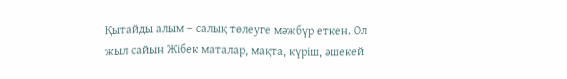Қытайды алым – салық төлеуге мәжбүр еткен. Ол жыл сайын Жібек маталар, мақта, күріш, әшекей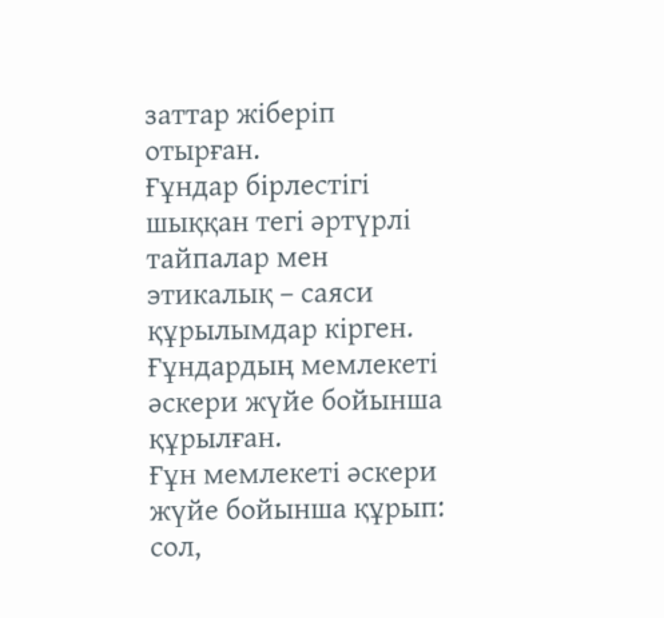заттар жіберіп отырған.
Ғұндар бірлестігі шыққан тегі әртүрлі тайпалар мен этикалық – саяси құрылымдар кірген. Ғұндардың мемлекеті әскери жүйе бойынша құрылған.
Ғұн мемлекеті әскери жүйе бойынша құрып: сол,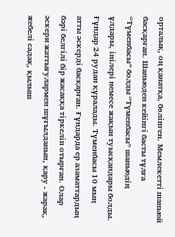орталық, оң қанатқа, бөлінген. Мемлекетті шаньюй басқарған. Шаньюден кейінгі басты тұлға “Түменбасы” болды “Түменбасы” шаньюдің ұлдары, інілері немесе жақын туысқандары болды. Ғұндар 24 рудан құралады. Түменбасы 10 мың атты әскерді басқарған. Ғұндарда ер азаматтардың бәрі белгілі бір жасаққа тіркеліп отырған. Олар әскери жаттығулармен шұғылданып, қару - жарақ, жебелі садақ, қылыш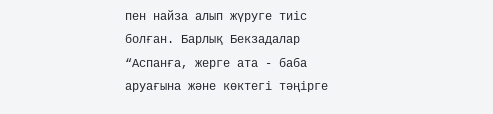пен найза алып жүруге тиіс болған. Барлық Бекзадалар “Аспанға, жерге ата - баба аруағына және көктегі тәңірге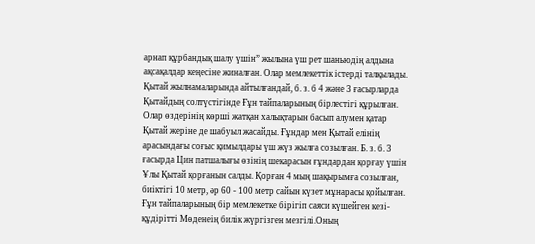арнап құрбандық шалу үшін” жылына үш рет шаньюдің алдына ақсақалдар кеңесіне жиналған. Олар мемлекеттік істерді талқылады. Қытай жылнамаларында айтылғандай, б. з. б 4 және 3 ғасырларда Қытайдың солтүстігінде Ғұн тайпаларының бірлестігі құрылған. Олар өздерінің көрші жатқан халықтарын басып алумен қатар Қытай жеріне де шабуыл жасайды. Ғұндар мен Қытай елінің арасындағы соғыс қимылдары үш жүз жылға созылған. Б. з. б. 3 ғасырда Цин патшалығы өзінің шекарасын ғұндардан қорғау үшін Ұлы Қытай қорғанын салды. Қорған 4 мың шақырымға созылған, биіктігі 10 метр, әр 60 - 100 метр сайын күзет мұнарасы қойылған.
Ғұн тайпаларының бір мемлекетке бірігіп саяси күшейген кезі-құдірітті Мөденеің билік жүргізген мезгілі.Оның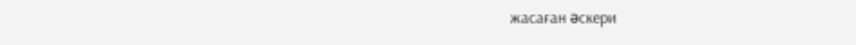жасаған əскери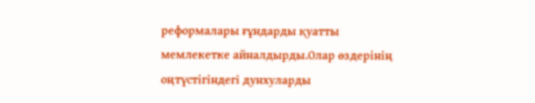реформалары ғұндарды қуатты мемлекетке айналдырды.Олар өздерінің оңтүстігіндегі дунхуларды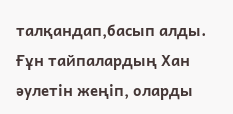талқандап,басып алды.
Ғұн тайпалардың Хан әулетін жеңіп, оларды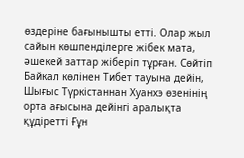өздеріне бағынышты етті. Олар жыл сайын көшпенділерге жібек мата, әшекей заттар жіберіп тұрған. Сөйтіп Байкал көлінен Тибет тауына дейін, Шығыс Түркістаннан Хуанхэ өзенінің орта ағысына дейінгі аралықта құдіретті Ғұн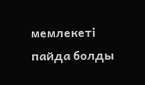мемлекеті пайда болды